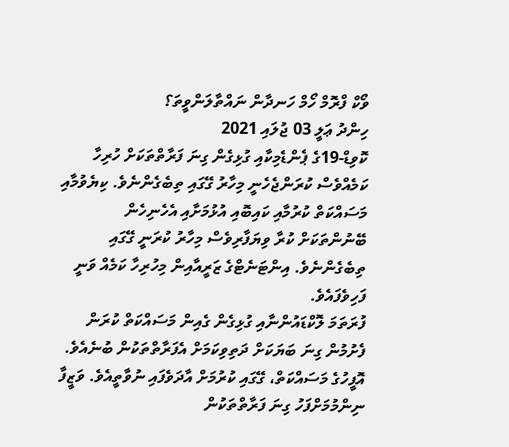ވޯކް ފްރޮމް ހޯމް ހަނދާން ނައްތާލަންވީތަ؟
ހިންދު ޢަލީ 03 ޖުލައި 2021
ކޮވިޑް-19ގެ ޕެންޑެމިކާއި ގުޅިގެން ގިނަ ފަރާތްތަކަށް ހުރިހާ ކަމެއްވެސް ކުރަންޖެހެނީ މިހާރު ގޭގައި ތިބެގެންނެވެ. ކިޔެވުމާއި މަސައްކަތް ކުރުމާއި ކައިބޮއި އުޅުމަށާއި އެހެނިހެން ބޭނުންތަކަށް ކުރާ ވިޔަފާރިވެސް މިހާރު ކުރަނީ ގޭގައި ތިބެގެންނެވެ. އިންޓަނެޓްގެ ޒަރީއާއިން މިހުރިހާ ކަމެއް ވަނީ ފަހިވެފައެވެ.
ފުރަތަމަ ލޮކްޑައުންނާއި ގުޅިގެން ގެއިން މަސައްކަތް ކުރަން ފެށުމުން ގިނަ ބަޔަކަށް ދަތިވިކަމަށް އެފަރާތްތަކުން ބުނެއެވެ. އޮފީހުގެ މަސައްކަތް، ގޭގައި ކުރުމަށް އާދަވެފައި ނުވާތީއެވެ. ވަޒީފާ ނިންމުމަށްފަހު ގިނަ ފަރާތްތަކުން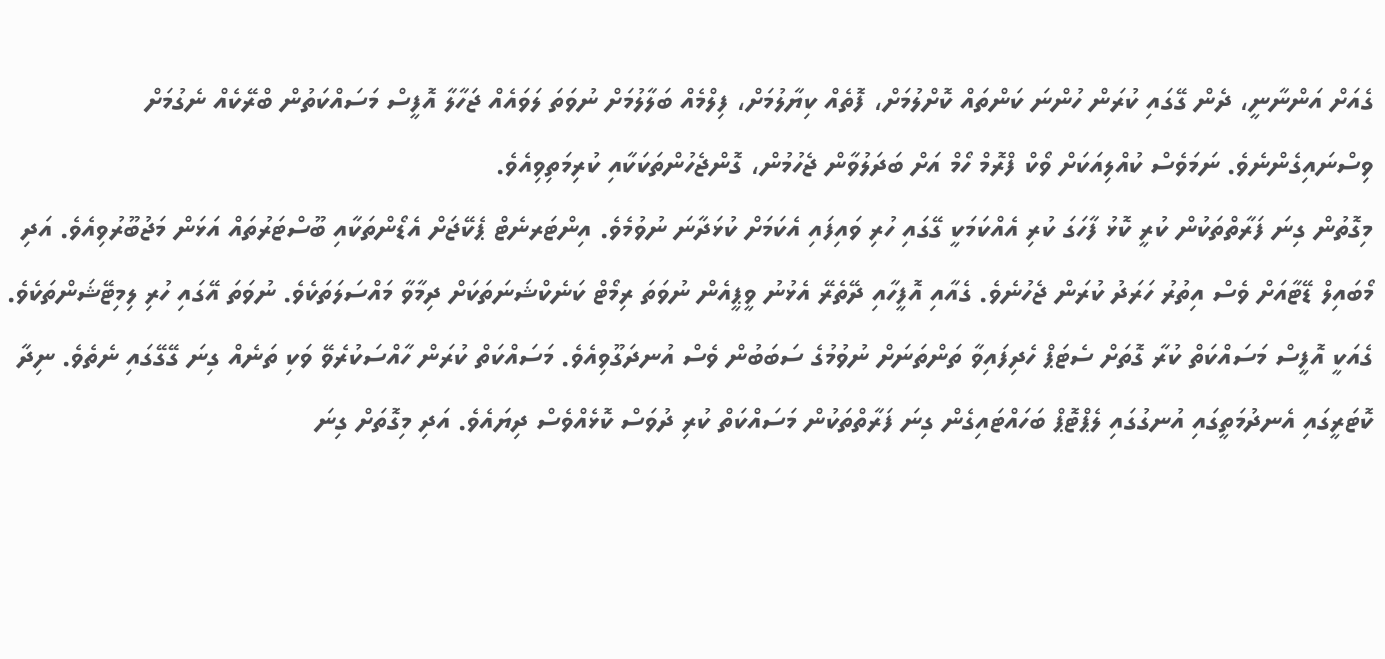ގެއަށް އަންނާނީ، ދެން ގޭގައި ކުރަން ހުންނަ ކަންތައް ކޮށްލުމަށް، ފޮތެއް ކިޔާލުމަށް، ފިލްމެއް ބަލާލުމަށް ނުވަތަ ލަވައެއް ޖަހާލާ އޮފީސް މަސައްކަތުން ބްރޭކެއް ނެގުމަށް ވިސްނައިގެންނެވެ. ނަމަވެސް ކުއްލިއަކަށް ވޯކް ފްރޮމް ހޯމް އަށް ބަދަލުވާން ޖެހުމުން، ގޮންޖެހުންތަކަކާއި ކުރިމަތިވިއެވެ.
މިގޮތުން ގިނަ ފަރާތްތަކުން ކުރީ ކޮޅު ފާހަގަ ކުރި އެއްކަމަކީ ގޭގައި ހުރި ވައިފައި އެކަމަށް ކުޅަދާނަ ނުވުމެވެ. އިންޓަރނެޓް ޕެކޭޖަށް އެޑޯންތަކާއި ބޫސްޓަރުތައް އަޅަން މަޖުބޫރުވިއެވެ. އަދި މޯބައިލް ޑޭޓާއަށް ވެސް އިތުރު ހަރަދު ކުރަން ޖެހުނެވެ. ގެއާއި އޮފީހާއި ދޭތެރޭ އެޅުނު ވީޕީއެން ނުވަތަ ރިމޯޓް ކަނެކްޝަނަތަކަށް ދިމާވާ މައްސަލަތަކެވެ. ނުވަތަ އޭގައި ހުރި ލިމިޓޭޝަންތަކެވެ. ގެއަކީ އޮފީސް މަސައްކަތް ކުރާ ގޮތަށް ސެޓަޕް ހެދިފައިވާ ތަންތަނަށް ނުވުމުގެ ސަބަބުން ވެސް އުނދަގޫވިއެވެ. މަސައްކަތް ކުރަން ހާއްސަކުރެވޭ ވަކި ތަނެއް ގިނަ ގޭގޭގައި ނެތެވެ. ނިދާ ކޮޓަރީގައި އެނދުމަތީގައި އުނގުގައި ލެޕްޓޮޕް ބަހައްޓައިގެން ގިނަ ފަރާތްތަކުން މަސައްކަތް ކުރި ދުވަސް ކޮޅެއްވެސް ދިޔައެވެ. އަދި މިގޮތަށް ގިނަ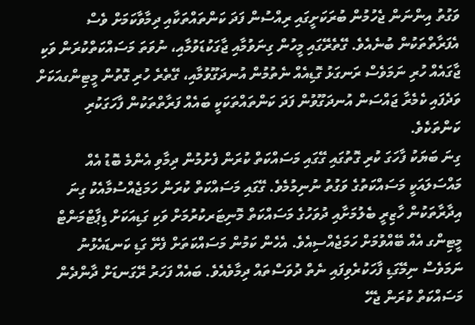ވަގުތު އިންނަން ޖެހުމުން ބުރަކަށީގައި ރިއްސުން ފަދަ ކަންތައްތަކާއި ދިމާވާކަމަށް ވެސް އެފަރާތްތަކުން ބުނެއެވެ. ގޭތެރޭގައި މީހުން ގިނަވުމާއި ޖާގަކުޑަވުމާއި، ނުވަތަ މަސައްކަތްކުރަން ވަކި ޖާގައެއް ހުރި ނަމަވެސް ރަނގަޅު ގޮޑިއެއް ނެތުމުން އުނދަގޫވުމާއި، ގޭތެރެ ހުރި ގޮތުން މީޓިންގއަކަށް ވަދެފައި ކެމެރާ ޖައްސަން އުނދަގޫވުން ފަދަ ކަންތައްތަކަކީ ބައެއް ފަރާތްތަކުން ފާހަގަކުރި ކަންތަކެވެ.
ގިނަ ބަޔަކު ފާހަގަ ކުރި ގޮތުގައި ގޭގައި މަސައްކަތް ކުރަން ފެށުމުން ދިމާވި އެންމެ ބޮޑު އެއް މައްސަލައަކީ މަސައްކަތުގެ ވަގުތު ނުނިމުމެވެ. ގޭގައި މަސައްކަތް ކުރަން ހަމަޖެއްސުމާއެކު ގިނަ އިދާރާތަކުން ހާޒިރީ ބެލުމަށާއި ދުވަހުގެ މަސައްކަތް މޮނިޓަރކުރުމަށް ވަކި ގަޑިއަކަށް ޑިޕާޓްމަންޓް މީޓިންގ އެއް ބޭއްވުމަށް ހަމަޖެއްސިއެވެ. އެހެން ކަމުން މަސައްކަތަށް ފެށޭ ގަޑި ކަނޑައެޅުނު ނަމަވެސް ނިމޭގަޑި ފާހަކުރެވިފައި ނެތް ދުވަސްތައް ދިމާވެއެވެ. ބައެއް ފަހަރު ރޭގަނޑަށް ދާންދެން މަސައްކަތް ކުރަން ޖެހޭ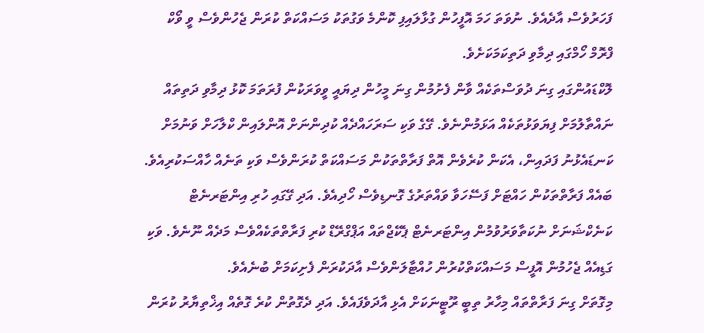ފަހަރުވެސް އާދެއެވެ. ނުވަތަ ހަމަ އޮފީހުން ގުޅާލައިފި ކޮންމެ ވަގުތަކު މަސައްކަތް ކުރަން ޖެހުންވެސް ވީ ވޯކް ފްރޮމް ހޯމްގައި ދިމާވި ދަތިކަމަކަށެވެ.
ލޮކްޑައުންގައި ގިނަ ދުވަސްތަކެއް ވާން ފެށުމުން ގިނަ މީހުން ދިޔައީ ވީވަރަކުން ފުރަތަމަ ކޮޅު ދިމާވި ދަތިތައް ނައްތާލުމަށް ފިޔަވަޅުތަކެއް އަޅަމުންނެވެ. ގޭގެ ވަކި ސަރަހައްދެއް ކުދިންނަށް އޮންލައިން ކްލާހަށް ވަނުމަށް ކަނޑައެޅުނު ފަދައިން، އެކަން ކުރެވެން އޮތް ފަރާތްތަކުން މަސައްކަތް ކުރަންވެސް ވަކި ތަނެއް ހާއްސަކުރިއެވެ. ބައެއް ފަރާތްތަކުން ހައްޓަށް ފަސޭހަވާ ވައްތަރުގެ ގޮނޑިވެސް ހޯދިއެވެ. އަދި ގޭގައި ހުރި އިންޓަރނެޓް ކަނެކްޝަނަށް ނުކަތާވަރުވުމުން އިންޓަރނެޓް ޕެކޭޖްތައް އަޕްގްރޭޑް ކުރި ފަރާތްތަކެއްވެސް މަދެއް ނޫނެވެ. ވަކި ގަޑިއެއް ޖެހުމުން އޮފީސް މަސައްކަތްކުރުން ހުއްޓާލަންވެސް އާދަކުރަން ފެށިކަމަށް ބުނެއެވެ.
މިގޮތަށް ގިނަ ފަރާތްތައް މިހާރު ތިބީ ރޫޓީނަކަށް އެޅި އާދަވެފައެވެ. އަދި ދެގޮތުން ކުރެ ގޮތެއް އިޚްތިޔާރު ކުރަން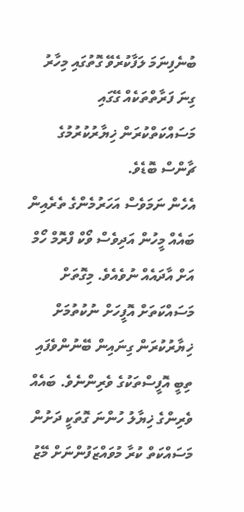ބުނެފިނަމަ ލަފާކުރެވޭ ގޮތުގައި މިހާރު ގިނަ ފަރާތްތަކެއް ގޭގައި މަސައްކަތްކުރަން ޚިޔާރުކުރުމުގެ ޗާންސް ބޮޑެވެ.
އެހެން ނަމަވެސް އަހަރުމެންގެ ތެރެއިން ބައެއް މީހުން އަދިވެސް ވޯކް ފްރޮމް ހޯމް އަށް އާދައެއް ނުވެއެވެ. މިގޮތަށް މަސައްކަތަށް އޮފީހަށް ނުކުތުމަށް ޚިޔާރުކުރަން ގިނައިން ބޭނުންވެފައި ތިބީ އޮފީސްތަކުގެ ވެރިންނެވެ. ބައެއް ވެރިންގެ ޚިޔާލު ހުންނަ ގޮތަކީ ދަށުން މަސައްކަތް ކުރާ މުވައްޒަފުންނަށް މޭޒު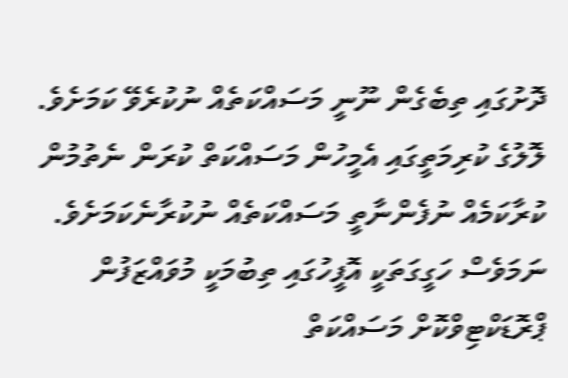ދޮށުގައި ތިބެގެން ނޫނީ މަސައްކަތެއް ނުކުރެވޭ ކަމަށެވެ. ލޮލުގެ ކުރިމަތީގައި އެމީހުން މަސައްކަތް ކުރަން ނެތުމުން ކުރާކަމެއް ނުފެންނާތީ މަސައްކަތެއް ނުކުރާނެކަމަށެވެ. ނަމަވެސް ހަގީގަތަކީ އޮފީހުގައި ތިބުމަކީ މުވައްޒަފުން ޕްރޮޑަކްޓިވްކޮށް މަސައްކަތް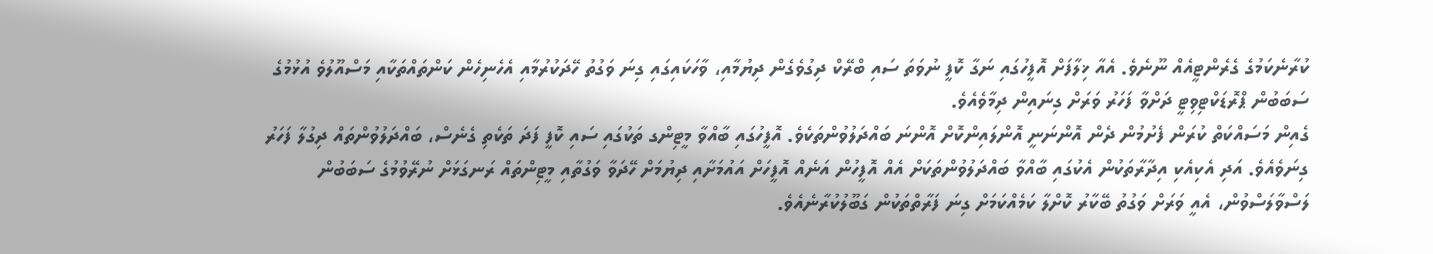ކުރާނެކަމުގެ ގެރެންޓީއެއް ނޫނެވެ. އެއާ ޚިލާފަށް އޮފީހުގައި ނަގާ ކޮފީ ނުވަތަ ސައި ބްރޭކް ދިގުވެގެން ދިޔުމާއި، ވާހަކައިގައި ގިނަ ވަގުތު ހޭދަކުރުމާއި އެހެނިހެން ކަންތައްތަކާއި މަސްއޫލުވެ އުޅުމުގެ ސަބަބުން ޕްރޮޑަކްޓިވިޓީ ދަށްވާ ފަހަރު ވަރަށް ގިނައިން ދިމާވެއެވެ.
ގެއިން މަސައްކަތް ކުރަން ފެށުމުން ދެން އޮންނަނީ އޮންލައިންކޮށް އޮންނަ ބައްދަލުވުންތަކެވެ. އޮފީހުގައި ބާއްވާ މީޓިންގ ތަކުގައި ސައި ކޮފީ ފަދަ ތަކެތި ގެނެސް، ބައްދަލުވުންތައް ދިގުލާ ފަހަރު ގިނަވެއެވެ. އަދި އެކިއެކި އިދާރާތަކުން އެކުގައި ބާއްވާ ބައްދަލުވުންތަކަށް އެއް އޮފީހުން އަނެއް އޮފީހަށް އައުމަށާއި ދިޔުމަށް ހޭދަވާ ވަގުތާއި މީޓިންތައް ރަނގަޅަށް ނުރޭވުމުގެ ސަބަބުން ލަސްވާލަސްވުން، އެއީ ވަރަށް ވަގުތު ބޭކާރު ކޮށްލާ ކަމެއްކަމަށް ގިނަ ފަރާތްތަކުން ގަބޫލުކުރާނެއެވެ.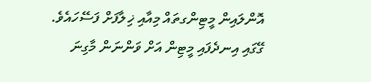އޮންލައިން މީޓިންގތައް މިއާއި ޚިލާފަށް ފަސޭހައެވެ. ގޭގައި އިނދެފައި މީޓިން އަށް ވަންނަން މާގިނަ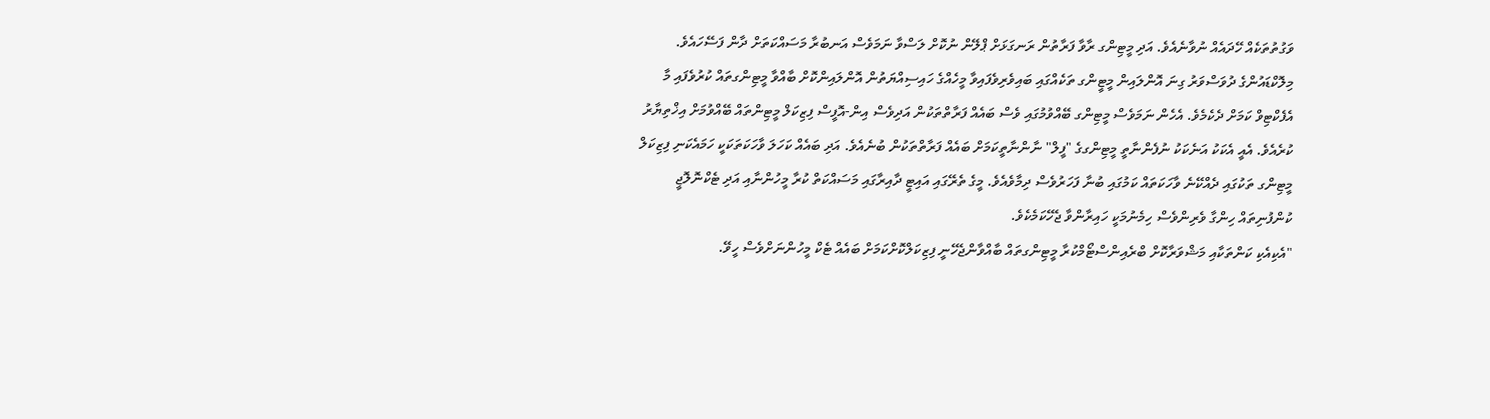ވަގުތުތަކެއް ހޭދައެއް ނުވާނެއެވެ. އަދި މީޓިންގ ރާވާ ފަރާތުން ރަނގަޅަށް ޕްލޭން ނުކޮށް ލަސްވާ ނަމަވެސް އަނބުރާ މަސައްކަތަށް ދާން ފަސޭހައެވެ. މިލޮކްޑައުންގެ ދުވަސްވަރު ގިނަ އޮންލައިން މީޓީންގ ތަކެއްގައި ބައިވެރިވެފައިވާ މީހެއްގެ ހައިސިއްޔަތުން އޮންލައިންކޮށް ބާއްވާ މީޓިންގތައް ކުރުވެފައި މާ އެފެކްޓިވް ކަމަށް ދެކެމެވެ. އެހެން ނަމަވެސް މީޓިންގ ބޭއްވުމުގައި ވެސް ބައެއް ފަރާތްތަކުން އަދިވެސް އިން-އޮފީސް ފިޒިކަލް މީޓިންތައް ބޭއްވުމަށް އިޚްތިޔާރު ކުރެއެވެ. އެއީ އެކަކު އަނެކަކު ނުފެންނާތީ މީޓިންގގެ "ފީލް" ނާންނާތީކަމަށް ބައެއް ފަރާތްތަކުން ބުނެއެވެ. އަދި ބައެއް ކަހަލަ ވާހަކަތަކަކީ ހަމައެކަނި ފިޒިކަލް މީޓިންގ ތަކުގައި ދެއްކޭނެ ވާހަކަތައް ކަމުގައި ބުނާ ފަހަރުވެސް ދިމާވެއެވެ. މީގެ ތެރޭގައި އައިޓީ ދާއިރާގައި މަސައްކަތް ކުރާ މީހުންނާއި އަދި ޓެކްނޮލޮޖީ ކުންފުނިތައް ހިންގާ ވެރިންވެސް ހިމެނުމަކީ ހައިރާންވާ ޖެހޭކަމެކެވެ.
"އެކިއެކި ކަންތަކާއި މަޝްވަރާކޮށް ބްރެއިންސްޓޯމްކުރާ މީޓިންގތައް ބާއްވާންޖެހޭނީ ފިޒިކަލްކޮށްކަމަށް ބައެއް ޓެކް މީހުންނަށްވެސް ހީވޭ.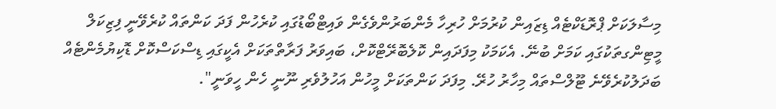މިސާލަކަށް ޕްރޮޑަކްޓެއް ޑިޒައިން ކުރުމަށް ހުރިހާ މެންބަރުންވެގެން ވައިޓްބޯޑުގައި ކުރެހުން ފަދަ ކަންތައް ކުރެވޭނީ ފިޒިކަލް މީޓިންގތަކުގައި ކަމަށް ބުނޭ. އެކަމަކު މިފަދައިން ކޮލެބޮރޭޓްކޮށް، ބައިވަރު ފަރާތްތަކަށް އެކީގައި ޑިސްކަސްކޮށް ޑޮކިޔުމެންޓެއް ބަދަލުކުރެވޭނެ ޓޫލްސްތައް މިހާރު ހުރޭ. މިފަދަ ކަންތަކަށް މީހުން އަހުލުވެރި ނޫނީ ހެން ހީވަނީ".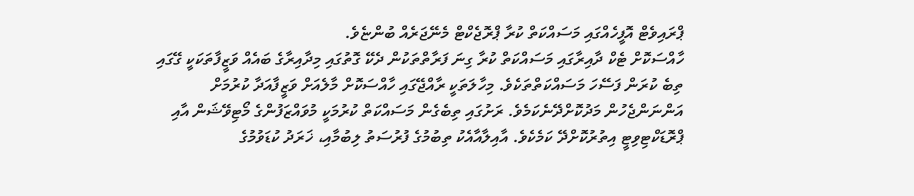ޕްރައިވެޓް އޮފީހެއްގައި މަސައްކަތް ކުރާ ޕްރޮޖެކްޓް މެނޭޖަރެއް ބުންޏެވެ.
ހާއްސަކޮށް ޓެކް ދާއިރާގައި މަސައްކަތް ކުރާ ގިނަ ފަރާތްތަކުން ދެކޭ ގޮތުގައި މިދާއިރާގެ ބައެއް ވަޒީފާތަކަކީ ގޭގައި ތިބެ ކުރަން ފަސޭހަ މަސައްކަތްތަކެވެ. މިހާލަތަކީ ރާއްޖޭގައި ހާއްސަކޮށް މާލެއަށް ވަޒީފާއަދާ ކުރުމަށް އަންނަންޖެހުން މަދުކޮށްދޭނެކަމެވެ. ރަށުގައި ތިބެގެން މަސައްކަތް ކުރުމަކީ މުވައްޒަފުންގެ މޯޓިވޭޝަން އާއި ޕްރޮޑަކްޓިވިޓީ އިތުރުކޮށްދޭ ކަމެކެވެ. އާއިލާއާއެކު ތިބުމުގެ ފުރުސަތު ލިބުމާއި، ޚަރަދު ކުޑަވުމުގެ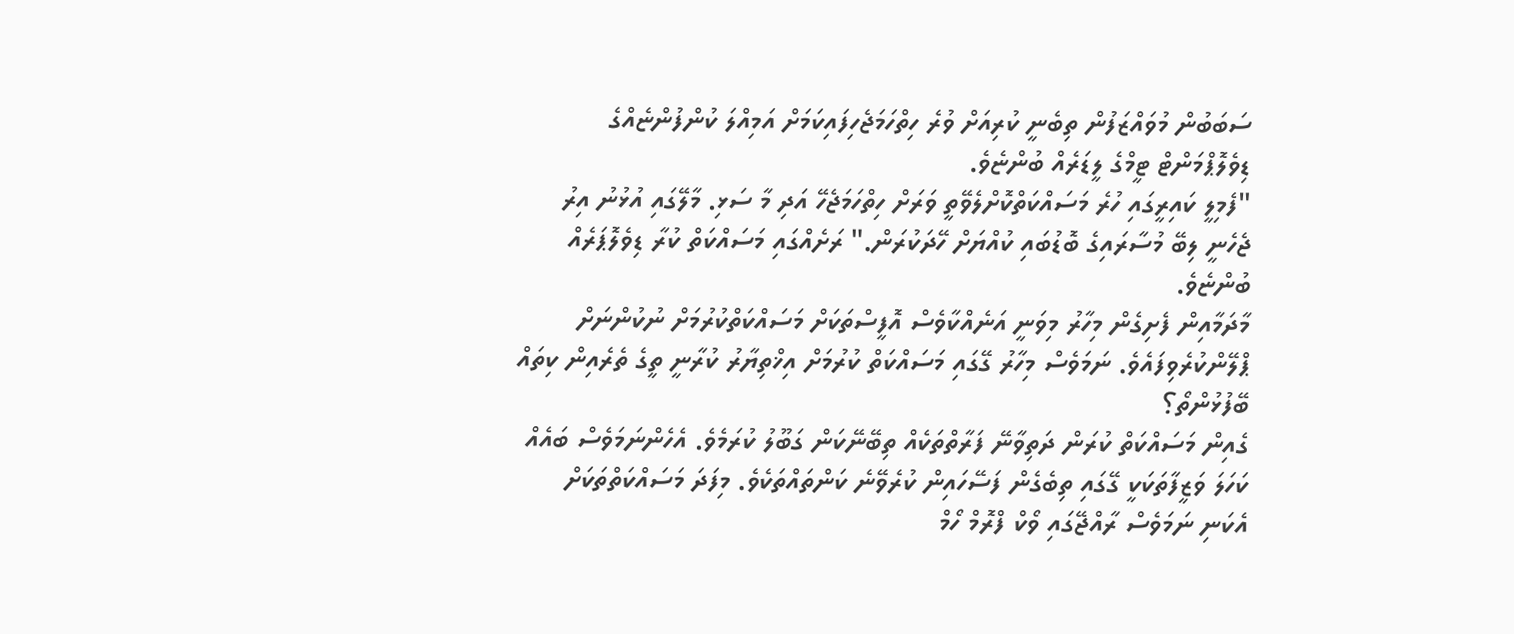ސަބަބުން މުވައްޒަފުން ތިބެނީ ކުރިއަށް ވުރެ ހިތްހަމަޖެހިފައިކަމަށް އަމިއްލަ ކުންފުންޏެއްގެ ޑިވެލޮޕްމަންޓް ޓީމްގެ ލީޑަރެއް ބުންޏެވެ.
"ފެމިލީ ކައިރީގައި ހުރެ މަސައްކަތްކޮށްލެވޭތީ ވަރަށް ހިތްހަމަޖެހޭ އަދި މާ ސަޅި. މާލޭގައި އުޅުނު އިރު ޖެހެނީ ލިބޭ މުސާރައިގެ ބޮޑުބައި ކުއްޔަށް ހޭދަކުރަން." ރަށެއްގައި މަސައްކަތް ކުރާ ޑިވެލޮޕަރެއް ބުންޏެވެ.
މާދަމާއިން ފެށިގެން މިހާރު މިވަނީ އަނެއްކާވެސް އޮފީސްތަކަށް މަސައްކަތްކުރުމަށް ނުކުންނަށް ޕްލޭންކުރެވިފައެވެ. ނަމަވެސް މިހާރު ގޭގައި މަސައްކަތް ކުރުމަށް އިޚްތިޔާރު ކުރާނީ ތީގެ ތެރެއިން ކިތައް ބޭފުޅުންތޯ؟
ގެއިން މަސައްކަތް ކުރަން ދަތިވާނޭ ފަރާތްތަކެއް ތިބޭނޭކަން ގަބޫލު ކުރަމެވެ. އެހެންނަމަވެސް ބައެއް ކަހަލަ ވަޒީފާތަކަކީ ގޭގައި ތިބެގެން ފަސޭހައިން ކުރެވޭނެ ކަންތައްތަކެވެ. މިފަދަ މަސައްކަތްތަކަށް އެކަނި ނަމަވެސް ރާއްޖޭގައި ވޯކް ފްރޮމް ހޯމް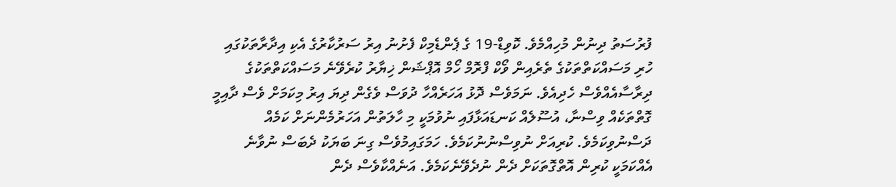ފުރުސަތު ދިނުން މުހިއްމެވެ. ކޮވިޑް-19 ގެ ޕެންޑެމިކް ފެށުނު އިރު ސަރުކާރުގެ އެކި އިދާރާތަކުގައި ހުރި މަސައްކަތްތަކުގެ ތެރެއިން ވޯކް ފްރޮމް ހޯމް އޮޕްޝަން ޚިޔާރު ކުރެވޭނެ މަސައްކަތްތަކުގެ ދިރާސާއެއްވެސް ހެދިއެވެ. ނަމަވެސް ދޮޅު އަހަރެއްހާ ދުވަސް ވެގެން ދިޔަ އިރު މިކަމަށް ވެސް ދާއިމީ ގޮތްތަކެއް ވިސްނާ، އުސޫލެއް ކަނޑައަޅާފައި ނުވުމަކީ މި ހާލަތުން އަހަރުމެންނަށް ކަމެއް ދަސްނުވިކަމެވެ. ކުރިއަށް ނުވިސްނުނުކަމެވެ. ހަމަގައިމުވެސް ގިނަ ބަޔަކު ދެބަސް ނުވާނެ އެއްކަމަކީ ކުރިން އޮތްގޮތަކަށް ދެން ނުދެވޭނެކަމެވެ. އަނެއްކާވެސް ދެން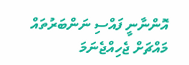އޮންނާނީ ފައްސި ނަންބަރުތައް މައްޗަށް ޖެހިއްޖެނަމަ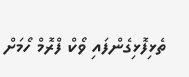ތެޅިފޮޅިގެންފައި ވޯކް ފްރޮމް ހޯމަށް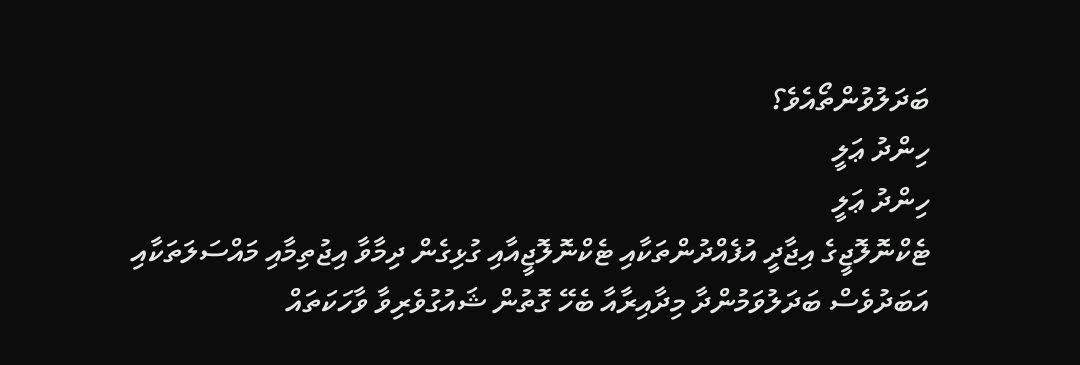ބަދަލުވުންތޯއެވެ؟
ހިންދު ޢަލީ
ހިންދު ޢަލީ
ޓެކްނޮލޮޖީގެ އިޖާދީ އުފެއްދުންތަކާއި ޓެކްނޮލޮޖީއާއި ގުޅިގެން ދިމާވާ އިޖުތިމާއި މައްސަލަތަކާއި އަބަދުވެސް ބަދަލުވަމުންދާ މިދާއިރާއާ ބެހޭ ގޮތުން ޝައުގުވެރިވާ ވާހަކަތައް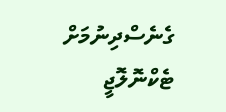ގެނެސްދިނުމަށް
ޓެކްނޮލޮޖީ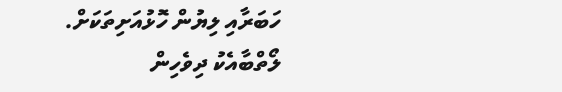ހަބަރާއި ލިޔުން ހޮޅުއަށިތަކަށް.
ލޯތްބާއެކު ދިވެހިން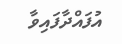އުފައްދާފައިވާ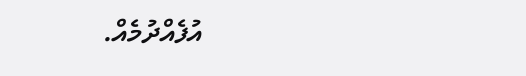އުފެއްދުމެއް.